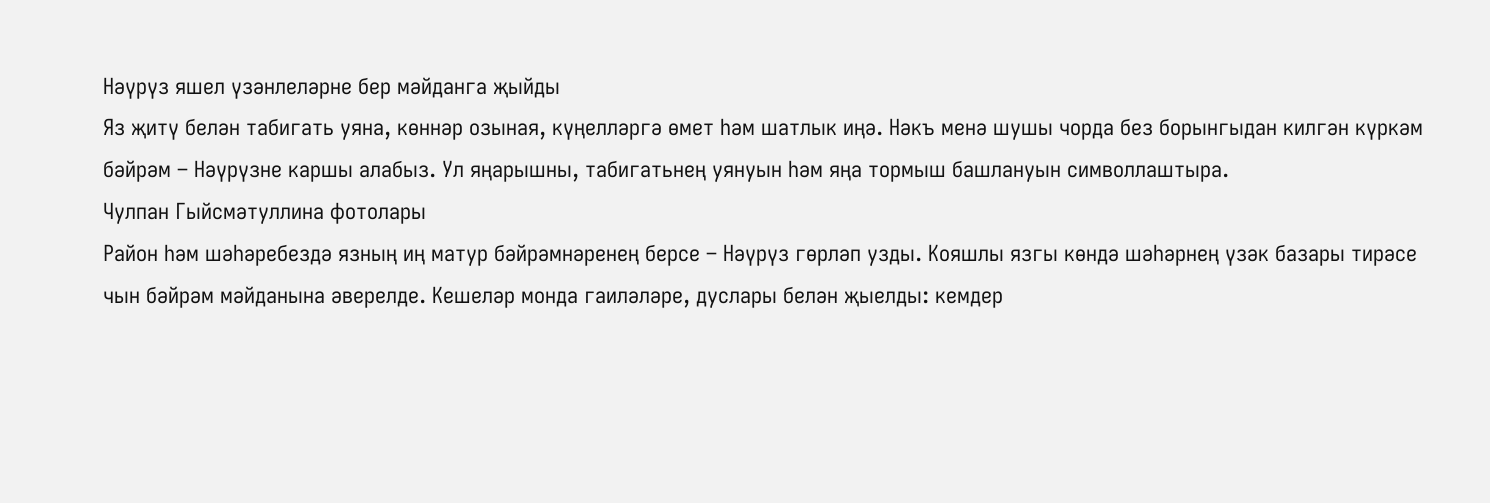Нәүрүз яшел үзәнлеләрне бер мәйданга җыйды
Яз җитү белән табигать уяна, көннәр озыная, күңелләргә өмет һәм шатлык иңә. Нәкъ менә шушы чорда без борынгыдан килгән күркәм бәйрәм – Нәүрүзне каршы алабыз. Ул яңарышны, табигатьнең уянуын һәм яңа тормыш башлануын символлаштыра.
Чулпан Гыйсмәтуллина фотолары
Район һәм шәһәребездә язның иң матур бәйрәмнәренең берсе – Нәүрүз гөрләп узды. Кояшлы язгы көндә шәһәрнең үзәк базары тирәсе чын бәйрәм мәйданына әверелде. Кешеләр монда гаиләләре, дуслары белән җыелды: кемдер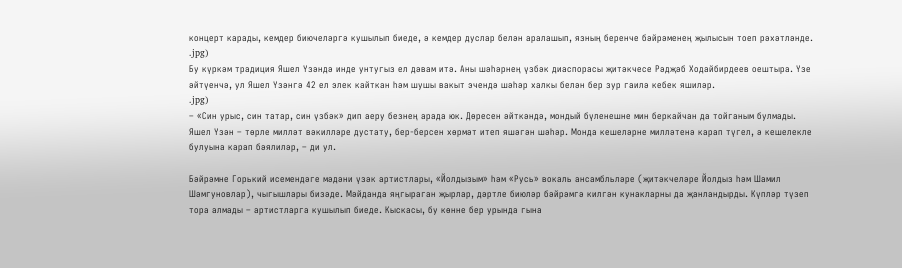концерт карады, кемдер биючеләргә кушылып биеде, ә кемдер дуслар белән аралашып, язның беренче бәйрәменең җылысын тоеп рәхәтләнде.
.jpg)
Бу күркәм традиция Яшел Үзәндә инде унтугыз ел дәвам итә. Аны шәһәрнең үзбәк диаспорасы җитәкчесе Рәдҗәб Ходайбирдеев оештыра. Үзе әйтүенчә, ул Яшел Үзәнгә 42 ел элек кайткан һәм шушы вакыт эчендә шәһәр халкы белән бер зур гаилә кебек яшиләр.
.jpg)
– «Син урыс, син татар, син үзбәк» дип аеру безнең арада юк. Дөресен әйткәндә, мондый бүленешне мин беркайчан да тойганым булмады. Яшел Үзән – төрле милләт вәкилләре дустату, бер-берсен хөрмәт итеп яшәгән шәһәр. Монда кешеләрне милләтенә карап түгел, ә кешелекле булуына карап бәялиләр, – ди ул.

Бәйрәмне Горький исемендәге мәдәни үзәк артистлары, «Йолдызым» һәм «Русь» вокаль ансамбльләре (җитәкчеләре Йолдыз һәм Шамил Шәмгуновлар), чыгышлары бизәде. Мәйданда яңгыраган җырлар, дәртле биюләр бәйрәмгә килгән кунакларны да җанландырды. Күпләр түзеп тора алмады – артистларга кушылып биеде. Кыскасы, бу көнне бер урында гына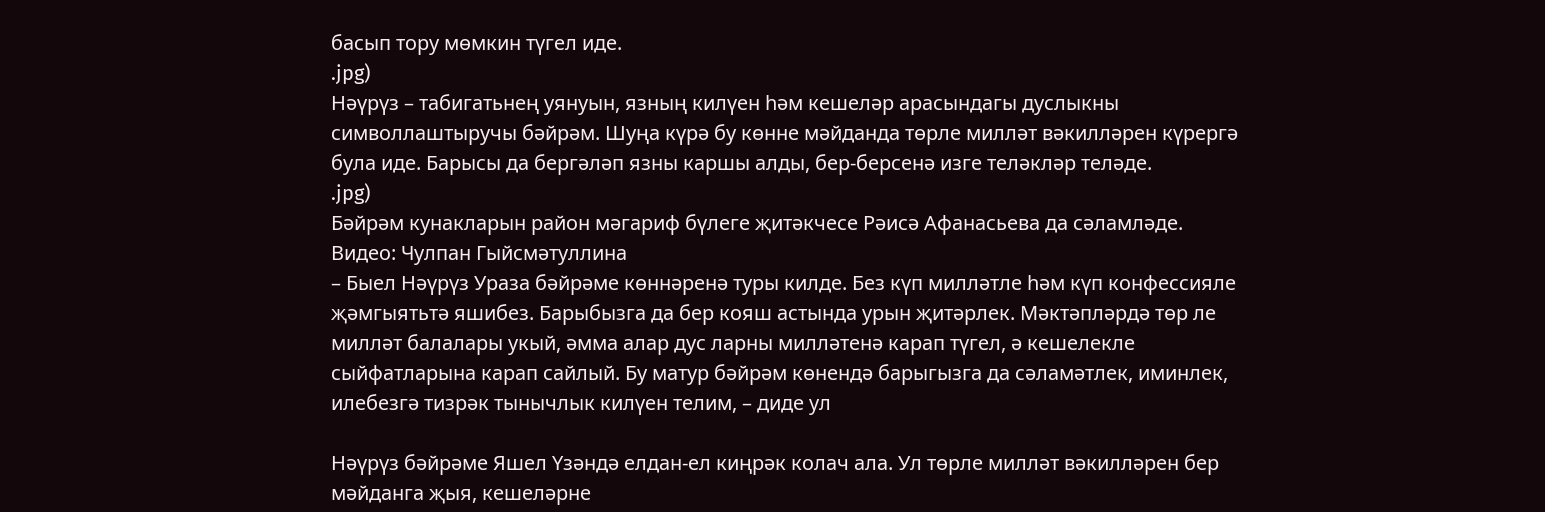басып тору мөмкин түгел иде.
.jpg)
Нәүрүз – табигатьнең уянуын, язның килүен һәм кешеләр арасындагы дуслыкны символлаштыручы бәйрәм. Шуңа күрә бу көнне мәйданда төрле милләт вәкилләрен күрергә була иде. Барысы да бергәләп язны каршы алды, бер-берсенә изге теләкләр теләде.
.jpg)
Бәйрәм кунакларын район мәгариф бүлеге җитәкчесе Рәисә Афанасьева да сәламләде.
Видео: Чулпан Гыйсмәтуллина
– Быел Нәүрүз Ураза бәйрәме көннәренә туры килде. Без күп милләтле һәм күп конфессияле җәмгыятьтә яшибез. Барыбызга да бер кояш астында урын җитәрлек. Мәктәпләрдә төр ле милләт балалары укый, әмма алар дус ларны милләтенә карап түгел, ә кешелекле сыйфатларына карап сайлый. Бу матур бәйрәм көнендә барыгызга да сәламәтлек, иминлек, илебезгә тизрәк тынычлык килүен телим, – диде ул

Нәүрүз бәйрәме Яшел Үзәндә елдан-ел киңрәк колач ала. Ул төрле милләт вәкилләрен бер мәйданга җыя, кешеләрне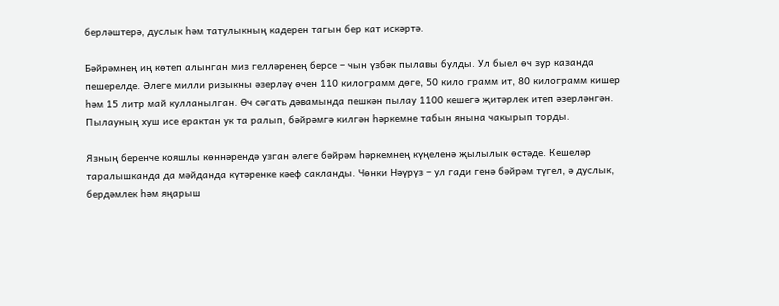берләштерә, дуслык һәм татулыкның кадерен тагын бер кат искәртә.

Бәйрәмнең иң көтеп алынган миз гелләренең берсе – чын үзбәк пылавы булды. Ул быел өч зур казанда пешерелде. Әлеге милли ризыкны әзерләү өчен 110 килограмм дөге, 50 кило грамм ит, 80 килограмм кишер һәм 15 литр май кулланылган. Өч сәгать дәвамында пешкән пылау 1100 кешегә җитәрлек итеп әзерләнгән. Пылауның хуш исе ерактан ук та ралып, бәйрәмгә килгән һәркемне табын янына чакырып торды.

Язның беренче кояшлы көннәрендә узган әлеге бәйрәм һәркемнең күңеленә җылылык өстәде. Кешеләр таралышканда да мәйданда күтәренке кәеф сакланды. Чөнки Нәүрүз – ул гади генә бәйрәм түгел, ә дуслык, бердәмлек һәм яңарыш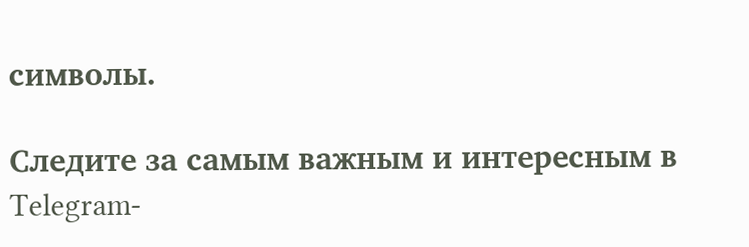символы.

Следите за самым важным и интересным в Telegram-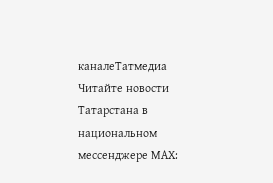каналеТатмедиа
Читайте новости Татарстана в национальном мессенджере MАХ: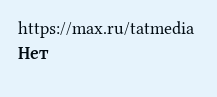https://max.ru/tatmedia
Нет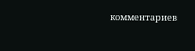комментариев